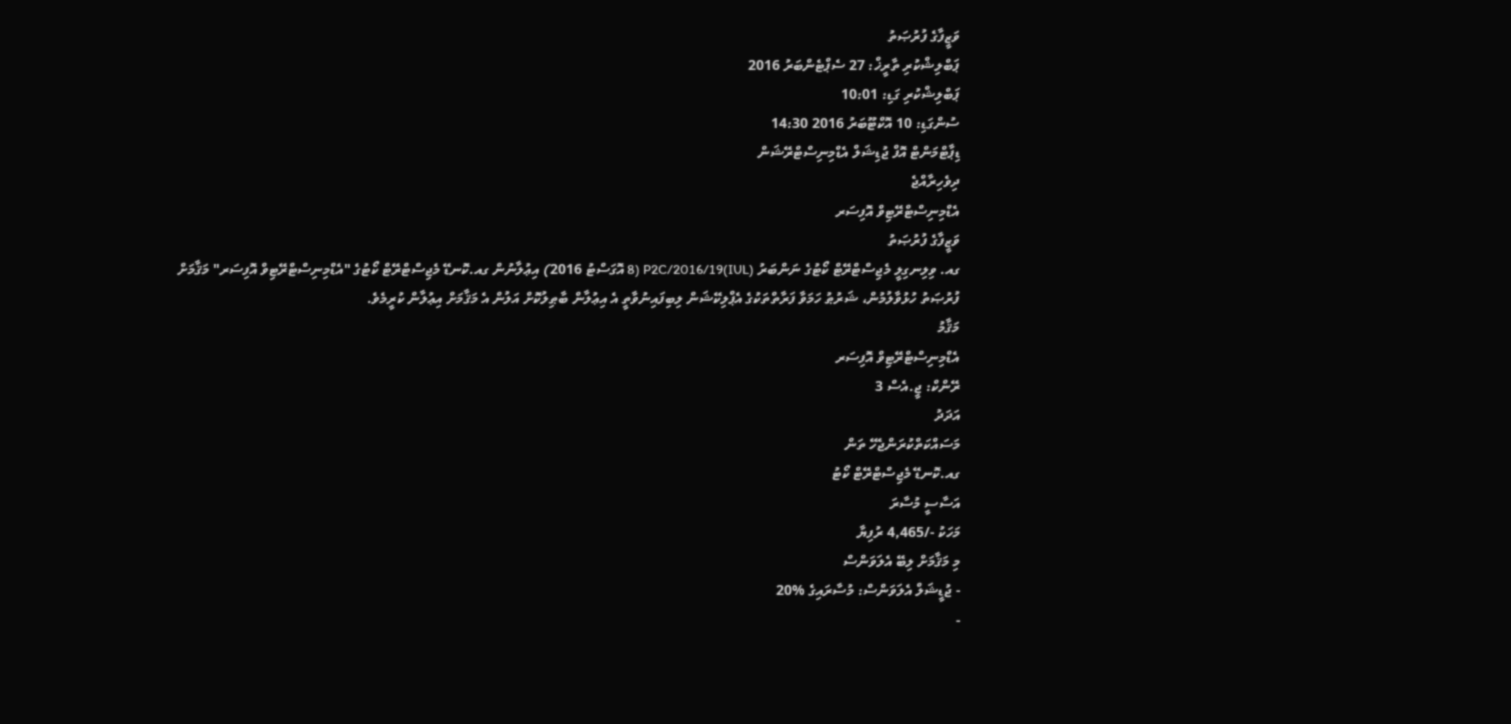ވަޒީފާގެ ފުރުޞަތު
ޕަބްލިޝްކުރި ތާރީޚް: 27 ސެޕްޓެންބަރު 2016
ޕަބްލިޝްކުރި ގަޑި: 10:01
ސުންގަޑި: 10 އޮކްޓޫބަރު 2016 14:30
ޑިޕާޓްމަންޓް އޮފް ޖުޑިޝަލް އެޑްމިނިސްޓްރޭޝަން
ދިވެހިރާއްޖެ
އެޑްމިނިސްޓްރޭޓިވް އޮފިސަރ
ވަޒީފާގެ ފުރުޞަތު
ގއ. ވިލިނގިލީ މެޖިސްޓްރޭޓް ކޯޓުގެ ނަންބަރު (IUL)P2C/2016/19 (8 އޮގަސްޓު 2016) އިޢުލާނުން ގއ.ކޮނޑޭ މެޖިސްޓްރޭޓް ކޯޓުގެ "އެޑްމިނިސްޓްރޭޓިވް އޮފިސަރ" މަޤާމަށް ފުރުޞަތު ހުޅުވާލުމުން، ޝަރުޠު ހަމަވާ ފަރާތްތަކުގެ އެޕްލިކޭޝަން ލިބިފައިނުވާތީ އެ އިޢުލާން ބާޠިލުކޮށް އަލުން އެ މަޤާމަށް އިޢުލާން ކުރީމެވެ.
މަޤާމު
އެޑްމިނިސްޓްރޭޓިވް އޮފިސަރ
ރޭންކް: ޖީ.އެސް 3
އަދަދު
މަސައްކަތްކުރަންޖެހޭ ތަން
ގއ.ކޮނޑޭ މެޖިސްޓްރޭޓް ކޯޓު
އަސާސީ މުސާރަ
މަހަކު -/4,465 ރުފިޔާ
މި މަޤާމަށް ލިބޭ އެލަވަންސް
- ޖުޑީޝަލް އެލަވަންސް: މުސާރައިގެ %20
-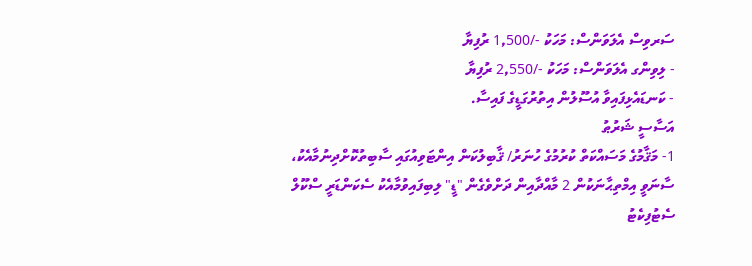ސަރވިސް އެލަވަންސް: މަހަކު -/1,500 ރުފިޔާ
- ލިވިންގ އެލަވަންސް: މަހަކު -/2,550 ރުފިޔާ
- ކަނޑައެޅިފައިވާ އުސޫލުން އިތުރުގަޑީގެ ފައިސާ.
އަސާސީ ޝަރުޠު
1- މަޤާމުގެ މަސައްކަތް ކުރުމުގެ ހުނަރު/ ޤާބިލުކަން އިންޓަވިއުގައި ސާބިތުކޮށްދިނުމާއެކު، ސާނަވީ އިމްތިޙާނަކުން 2 މާއްދާއިން ދަށްވެގެން "ޑީ" ލިބިފައިވުމާއެކު ސެކަންޑަރީ ސްކޫލް ސެޓުފިކެޓު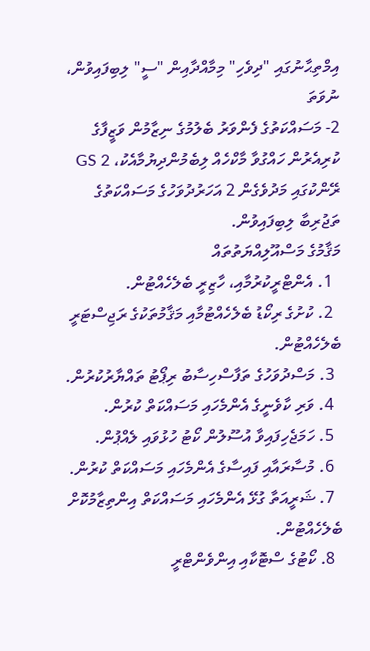އިމްތިޙާނުގައި "ދިވެހި" މިމާއްދާއިން "ސީ" ލިބިފައިވުން، ނުވަތަ
2- މަސައްކަތުގެ ފެންވަރު ބެލުމުގެ ނިޒާމުން ވަޒީފާގެ ކުރިއެރުން ހައްގުވާ މާކްހެއް ލިބެމުންދިޔުމާއެކު، GS 2  ރޭންކުގައި މަދުވެގެން 2 އަހަރުދުވަހުގެ މަސައްކަތުގެ ތަޖުރިބާ ލިބިފައިވުން.
މަޤާމުގެ މަސްއޫލިއްޔަތުތައް
  1. އެންޓްރީކުރުމާއި، ހާޒިރީ ބެލެހެއްޓުން.
  2. ކުށުގެ ރިކޯޑު ބެލެހެއްޓުމާއި މަޤާމުތަކުގެ ރަޖިސްޓަރީ ބެލެހެއްޓުން.
  3. މަސްދުވަހުގެ ތަފާސްހިސާބު ރިޕޯޓު ތައްޔާރުކުރުން.
  4. ވަރި ކާވެނީގެ އެންމެހައި މަސައްކަތް ކުރުން.
  5. ހަމަޖެހިފައިވާ އުސޫލުން ކޯޓު ހުޅުވައި ލެއްޕުން.
  6. މުސާރައާއި ފައިސާގެ އެންމެހައި މަސައްކަތް ކުރުން.
  7. ޝަރީއަތާ ގުޅޭ އެންމެހައި މަސައްކަތް އިންތިޒާމުކޮށް ބެލެހެއްޓުން.
  8. ކޯޓުގެ ސްޓޮކާއި އިންވެންޓްރީ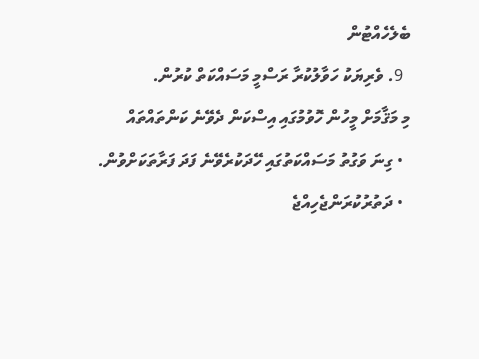ބެލެހެއްޓުން
  9. ވެރިޔަކު ހަވާލުކުރާ ރަސްމީ މަސައްކަތް ކުރުން.
މި މަޤާމަށް މީހުން ހޮވުމުގައި އިސްކަން ދެވޭނެ ކަންތައްތައް
  • ގިނަ ވަގުތު މަސައްކަތުގައި ހޭދަކުރެވޭނެ ފަދަ ފަރާތަކަށްވުން.
  • ދަތުރުކުރަންޖެހިއްޖެ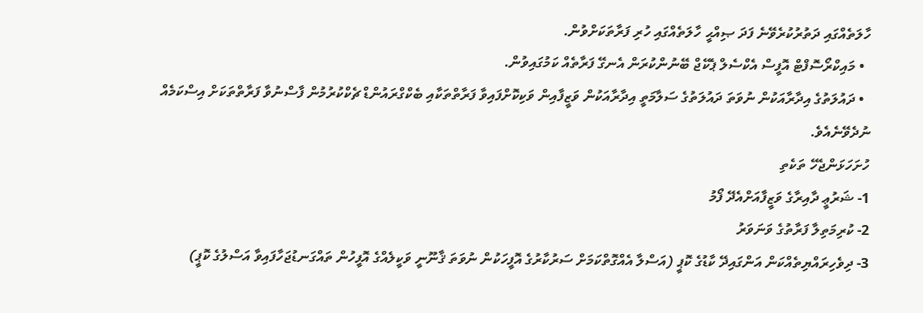ހާލަތެއްގައި ދަތުރުކުރެވޭނެ ފަދަ ޞިއްޙީ ހާލަތެއްގައި ހުރި ފަރާތަކަށްވުން.
  • މައިކްރޯސޮފްޓް އޮފީސް އެކްސެލް ޕެކޭޖް ބޭނުންކުރަން އެނގޭ ފަރާތެއް ކަމުގައިވުން.
  • ދައުލަތުގެ އިދާރާއަކުން ނުވަތަ ދައުލަތުގެ ސަލާމަތީ އިދާރާއަކުން ވަޒީފާއިން ވަކިކޮށްފައިވާ ފަރާތްތަކާއި ބެކްގްރައުންޑް ޗެކްކުރުމުން ފާސްނުވާ ފަރާތްތަކަށް އިސްކަމެއް ނުދެވޭނެއެވެ.
ހުށަހަޅަންޖެހޭ ތަކެތި
1- ޝަރުޢީ ދާއިރާގެ ވަޒީފާއަށްއެދޭ ފޯމު
2- ކުރިމަތިލާ ފަރާތުގެ ވަނަވަރު
3- ދިވެހިރައްޔިތެއްކަން އަންގައިދޭ ކާޑުގެ ކޮޕީ (އަސްލާ އެއްގޮތްކަމަށް ސަރުކާރުގެ އޮފީހަކުން ނުވަތަ ޤާނޫނީ ވަކީލެއްގެ އޮފީހުން ތައްގަނޑުޖަހާފައިވާ އަސްލުގެ ކޮޕީ)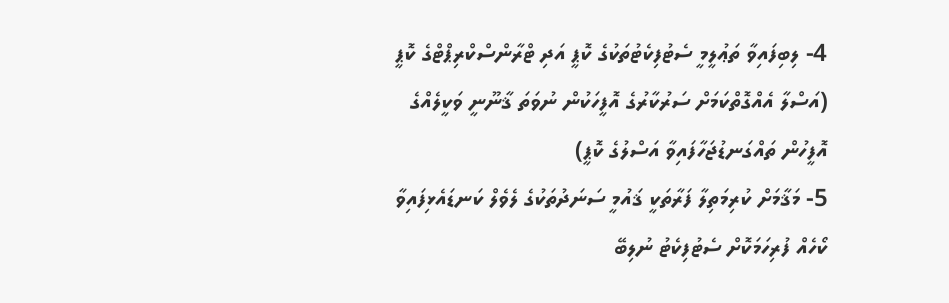4- ލިބިފައިވާ ތަޢުލީމީ ސެޓުފިކެޓުތަކުގެ ކޮޕީ އަދި ޓްރާންސްކްރިޕްޓްގެ ކޮޕީ (އަސްލާ އެއްގޮތްކަމަށް ސަރުކާރުގެ އޮފީހަކުން ނުވަތަ ޤާނޫނީ ވަކީލެއްގެ އޮފީހުން ތައްގަނޑުޖަހާފައިވާ އަސްލުގެ ކޮޕީ)
5- މަޤާމަށް ކުރިމަތިލާ ފަރާތަކީ ޤައުމީ ސަނަދުތަކުގެ ލެވެލް ކަނޑައެޅިފައިވާ ކޯހެއް ފުރިހަމަކޮށް ސެޓުފިކެޓު ނުލިބޭ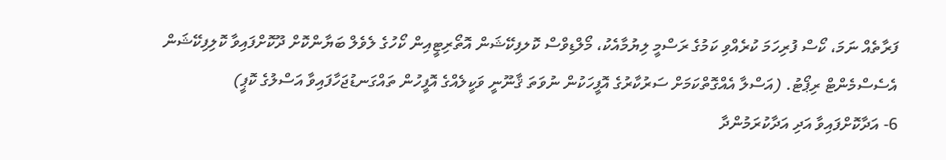ފަރާތެއް ނަމަ، ކޯސް ފުރިހަމަ ކުރެއްވި ކަމުގެ ރަސްމީ ލިޔުމާއެކު، މޯލްޑިވްސް ކޮލފިކޭޝަން އޮތޯރިޓީއިން ކޯހުގެ ލެވެލް ބަޔާންކޮށް ދޫކޮށްފައިވާ ކޮލިފިކޭޝަން އެސެސްމެންޓް ރިޕޯޓު. (އަސްލާ އެއްގޮތްކަމަށް ސަރުކާރުގެ އޮފީހަކުން ނުވަތަ ޤާނޫނީ ވަކީލެއްގެ އޮފީހުން ތައްގަނޑުޖަހާފައިވާ އަސްލުގެ ކޮޕީ)
6- އަދާކޮށްފައިވާ އަދި އަދާކުރަމުންދާ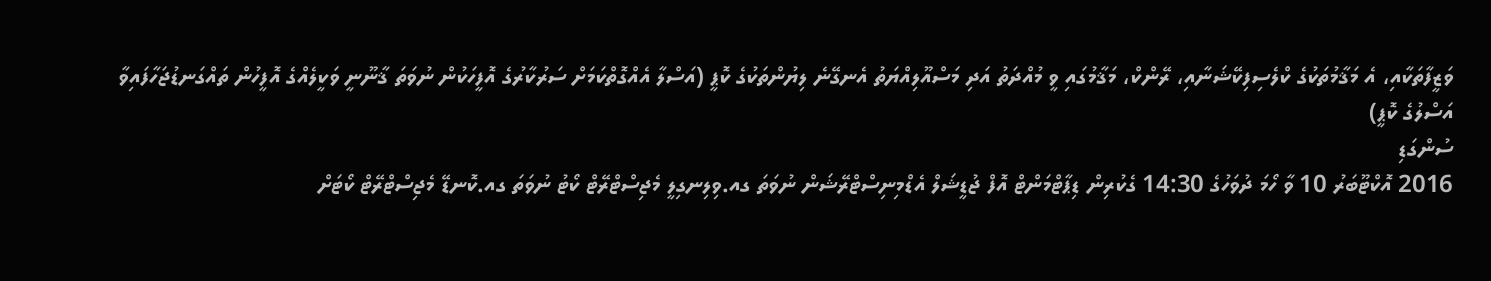ވަޒީފާތަކާއި، އެ މަޤާމުތަކުގެ ކްލެސިފިކޭޝަނާއި، ރޭންކް، މަޤާމުގައި ވީ މުއްދަތު އަދި މަސްއޫލިއްޔަތު އެނގޭނެ ލިޔުންތަކުގެ ކޮޕީ (އަސްލާ އެއްގޮތްކަމަށް ސަރުކާރުގެ އޮފީހަކުން ނުވަތަ ޤާނޫނީ ވަކީލެއްގެ އޮފީހުން ތައްގަނޑުޖަހާފައިވާ އަސްލުގެ ކޮޕީ)
ސުންގަޑި
2016 އޮކްޓޫބަރު 10 ވާ ހޯމަ ދުވަހުގެ 14:30 ގެކުރިން ޑިޕާޓްމަންޓް އޮފް ޖުޑީޝަލް އެޑްމިނިސްޓްރޭޝަން ނުވަތަ ގއ.ވިލިނގިލީ މެޖިސްޓްރޭޓް ކޯޓު ނުވަތަ ގއ.ކޮނޑޭ މެޖިސްޓްރޭޓް ކޯޓަށް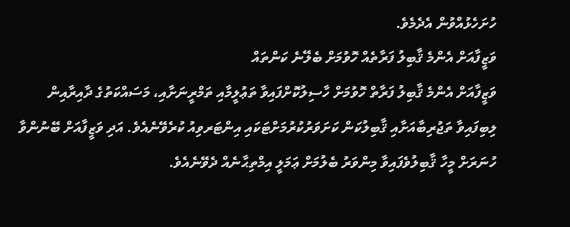ހުށަހެޅުއްވުން އެދެމެވެ.
ވަޒީފާއަށް އެންމެ ޤާބިލު ފަރާތެއް ހޮވުމަށް ބެލޭނެ ކަންތައް
ވަޒީފާއަށް އެންމެ ޤާބިލު ފަރާތް ހޮވުމަށް ހާސިލުކޮށްފައިވާ ތަޢުލީމާއި ތަމްރީނަށާއި، މަސައްކަތުގެ ދާއިރާއިން ލިބިފައިވާ ތަޖުރިބާއަށާއި ޤާބިލުކަން ކަށަވަރުކުރުމަށްޓަކައި އިންޓަރވިއު ކުރެވޭނެއެވެ. އަދި ވަޒީފާއަށް ބޭނުންވާ ހުނަރަށް މީހާ ޤާބިލުވެފައިވާ މިންވަރު ބެލުމަށް ޢަމަލީ އިމްތިޙާނެއް ދެވޭނެއެވެ.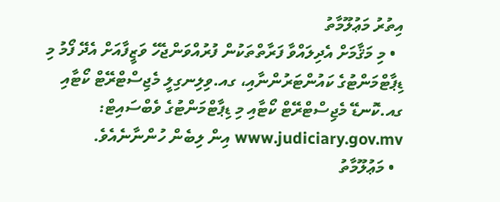އިތުރު މަޢުލޫމާތު
  • މި މަޤާމަށް އެދިލައްވާ ފަރާތްތަކުން ފުރުއްވަންޖެހޭ ވަޒީފާއަށް އެދޭ ފޯމު މި ޑިޕާޓްމަންޓުގެ ކައުންޓަރުންނާއި، ގއ.ވިލިނގިލީ މެޖިސްޓްރޭޓް ކޯޓާއި ގއ.ކޮނޑޭ މެޖިސްޓްރޭޓް ކޯޓާއި މި ޑިޕާޓްމަންޓުގެ ވެބްސައިޓް: www.judiciary.gov.mv އިން ލިބެން ހުންނާނެއެވެ.
  • މަޢުލޫމާތު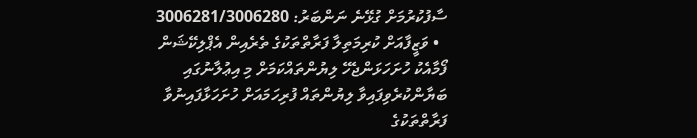ސާފުކުރުމަށް ގުޅޭނެ ނަންބަރު: 3006281/3006280
  • ވަޒީފާއަށް ކުރިމަތިލާ ފަރާތްތަކުގެ ތެރެއިން އެޕްލިކޭޝަން ފޯމާއެކު ހުށަހަޅަންޖެހޭ ލިޔުންތައްކަމަށް މި އިޢުލާނުގައި ބަޔާންކުރެވިފައިވާ ލިޔުންތައް ފުރިހަމައަށް ހުށަހަޅާފައިނުވާ ފަރާތްތަކުގެ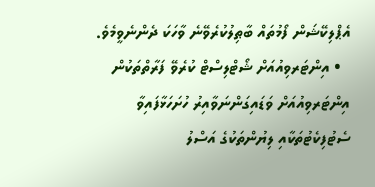އެޕްލިކޭޝަން ފޯމުތައް ބާޠިލުކުރެވޭނެ ވާހަކަ ދެންނެވީމެވެ.
  • އިންޓަރވިއުއަށް ޝޯޓްލިސްޓް ކުރެވޭ ފަރާތްތަކުން އިންޓަރވިއުއަށް ވަޑައިގަންނަވާއިރު ހުށަހަޅާފައިވާ ސެޓުފިކެޓުތަކާއި ލިޔުންތަކުގެ އަސްލު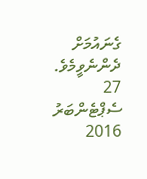ގެނައުމަށް ދެންނެވީމެވެ.
27 ސެޕްޓެންބަރު 2016